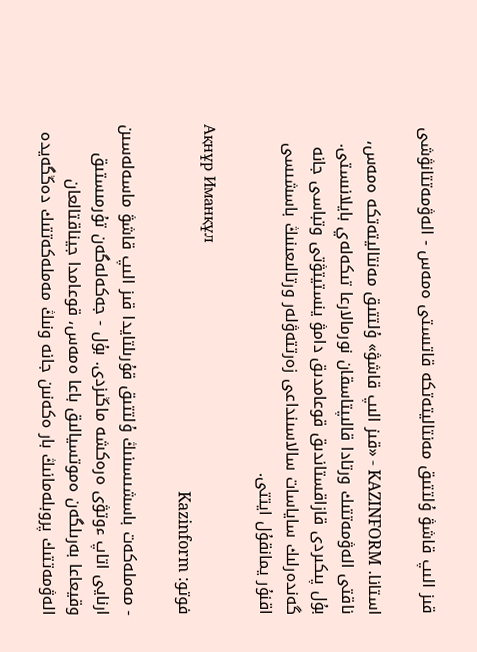قىز الىپ قاشۋ ۇلتتىق مەنتاليتەتكە قاتىستى ەمەس - الەۋمەتتانۋشى

استانا. KAZINFORM - «قىز الىپ قاشۋ» ۇلتتىق مەنتاليتەتكە ەمەس، ناقتى الەۋمەتتىك ورتادا قالىپتاسقان نورمالارعا تىكەلەي بايلانىستى. بۇل پىكىردى قازاقستاندىق قوعامدىق دامۋ ينستيتۋتى وتباسى جانە گەندەرلىك ساياسات سالاسىنداعى زەرتتەۋلەر ورتالىعىنىڭ باسشىسى اقنۇر يمانقۇل ايتتى.

Ақнұр Иманқұл
فوتو: Kazinform

- مەملەكەت باسشىسىنىڭ ۇلتتىق قۇرىلتايدا قىز الىپ قاشۋ ماسەلەسىن ارنايى اتاپ ءوتۋى ەرەكشە ماڭىزدى. بۇل - جەكەلەگەن تۇرمىستىق وقيعاعا بەرىلگەن ەموتسيالىق باعا ەمەس، قوعامدا جيناقتالعان الەۋمەتتىك پروبلەمانىڭ بار ەكەنىن جانە ونىڭ مەملەكەتتىك دەڭگەيدە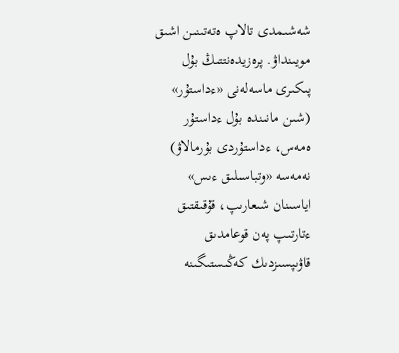شەشىمدى تالاپ ەتەتىنىن اشىق مويىنداۋ. پرەزيدەنتتىڭ بۇل پىكىرى ماسەلەنى «ءداستۇر» (شىن مانىندە بۇل ءداستۇر ەمەس، ءداستۇردى بۇرمالاۋ) نەمەسە «وتباسىلىق ءىس» اياسىنان شىعارىپ، قۇقىقتىق ءتارتىپ پەن قوعامدىق قاۋىپسىزدىك كەڭىستىگىنە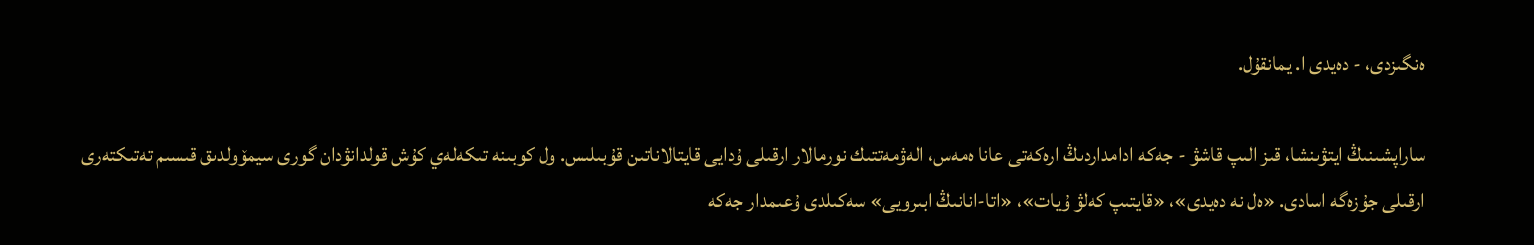ەنگىزدى، - دەيدى ا. يمانقۇل.

ساراپشىنىڭ ايتۋىنشا، قىز الىپ قاشۋ - جەكە ادامداردىڭ ارەكەتى عانا ەمەس، الەۋمەتتىك نورمالار ارقىلى ۇدايى قايتالاناتىن قۇبىلىس. ول كوبىنە تىكەلەي كۇش قولدانۋدان گورى سيمۆولدىق قىسىم تەتىكتەرى ارقىلى جۇزەگە اسادى. «ەل نە دەيدى»، «قايتىپ كەلۋ ۇيات»، «اتا-انانىڭ ابىرويى» سەكىلدى ۇعىمدار جەكە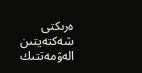ەرىكتى شەكتەيتىن الەۋمەتتىك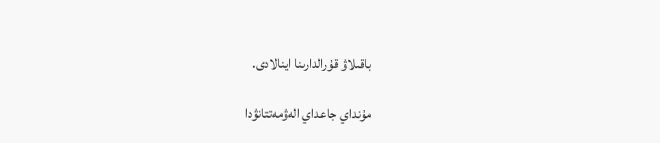باقىلاۋ قۇرالدارىنا اينالادى.

مۇنداي جاعداي الەۋمەتتانۋدا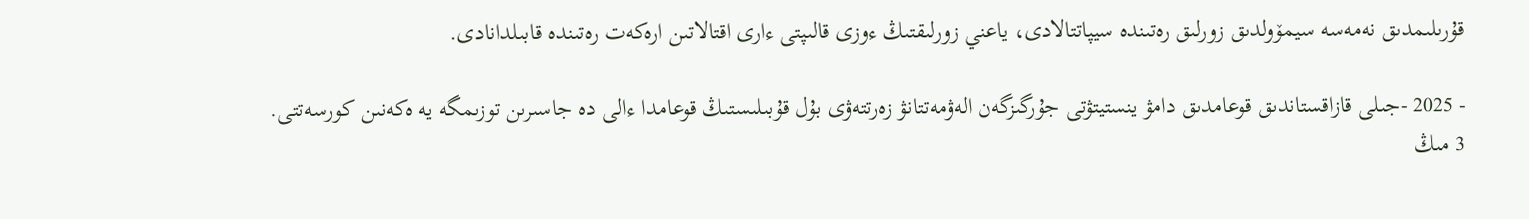قۇرىلىمدىق نەمەسە سيمۆولدىق زورلىق رەتىندە سيپاتتالادى، ياعني زورلىقتىڭ ءوزى قالىپتى ءارى اقتالاتىن ارەكەت رەتىندە قابىلدانادى.

- 2025 -جىلى قازاقستاندىق قوعامدىق دامۋ ينستيتۋتى جۇرگىزگەن الەۋمەتتانۋ زەرتتەۋى بۇل قۇبىلىستىڭ قوعامدا ءالى دە جاسىرىن توزىمگە يە ەكەنىن كورسەتتى. 3 مىڭ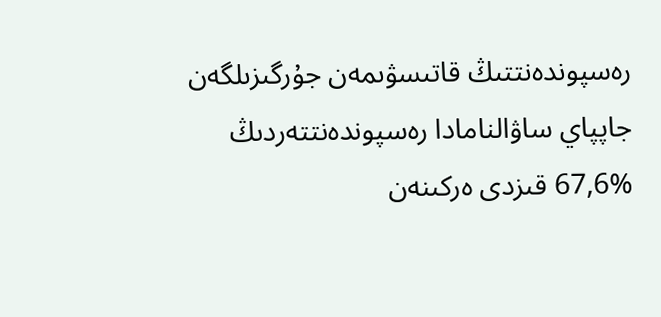رەسپوندەنتتىڭ قاتىسۋىمەن جۇرگىزىلگەن جاپپاي ساۋالنامادا رەسپوندەنتتەردىڭ %67,6 قىزدى ەركىنەن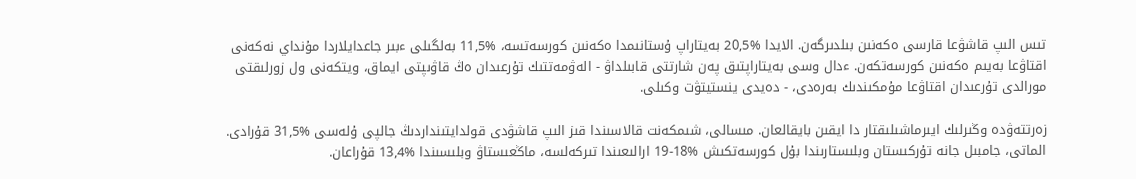تىس الىپ قاشۋعا قارسى ەكەنىن بىلدىرگەن. الايدا %20,5 بەيتاراپ ۇستانىمدا ەكەنىن كورسەتسە، %11,5 بەلگىلى ءبىر جاعدايلاردا مۇنداي نەكەنى اقتاۋعا بەيىم ەكەنىن كورسەتكەن. ءدال وسى بەيتاراپتىق پەن شارتتى قابىلداۋ - الەۋمەتتىك تۇرعىدان ەڭ قاۋىپتى ايماق، ويتكەنى ول زورلىقتى مورالدى تۇرعىدان اقتاۋعا مۇمكىندىك بەرەدى، - دەيدى ينستيتۋت وكىلى.

زەرتتەۋدە وڭىرلىك ايىرماشىلىقتار دا ايقىن بايقالعان. مىسالى، شىمكەنت قالاسىندا قىز الىپ قاشۋدى قولدايتىنداردىڭ جالپى ۇلەسى %31,5 قۇرادى. الماتى، جامبىل جانە تۇركىستان وبلىستارىندا بۇل كورسەتكىش %18-19 ارالىعىندا تىركەلسە، ماڭعىستاۋ وبلىسىندا %13,4 قۇراعان.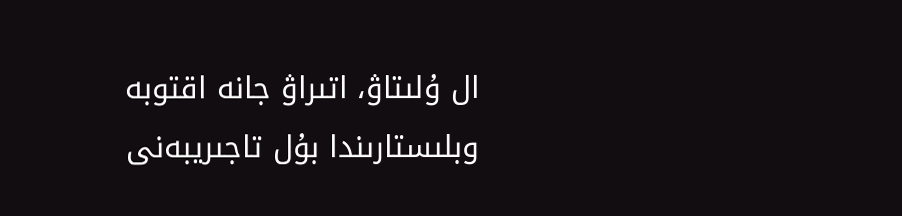ال ۇلىتاۋ، اتىراۋ جانە اقتوبە وبلىستارىندا بۇل تاجىريبەنى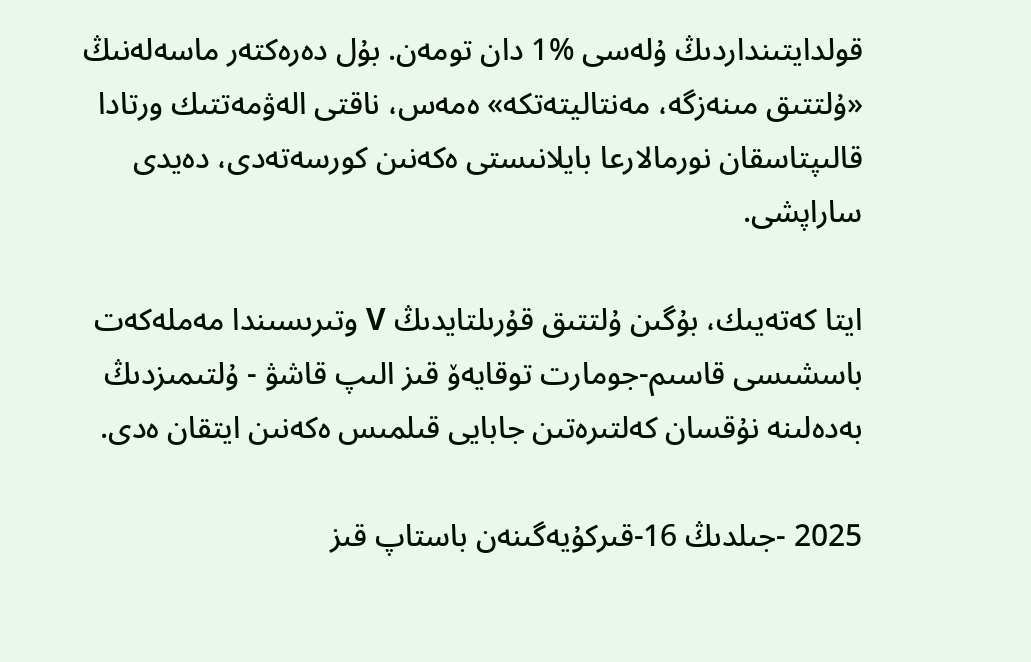قولدايتىنداردىڭ ۇلەسى %1 دان تومەن. بۇل دەرەكتەر ماسەلەنىڭ «ۇلتتىق مىنەزگە، مەنتاليتەتكە» ەمەس، ناقتى الەۋمەتتىك ورتادا قالىپتاسقان نورمالارعا بايلانىستى ەكەنىن كورسەتەدى، دەيدى ساراپشى.

ايتا كەتەيىك، بۇگىن ۇلتتىق قۇرىلتايدىڭ V وتىرىسىندا مەملەكەت باسشىسى قاسىم-جومارت توقايەۆ قىز الىپ قاشۋ - ۇلتىمىزدىڭ بەدەلىنە نۇقسان كەلتىرەتىن جابايى قىلمىس ەكەنىن ايتقان ەدى.

2025 -جىلدىڭ 16-قىركۇيەگىنەن باستاپ قىز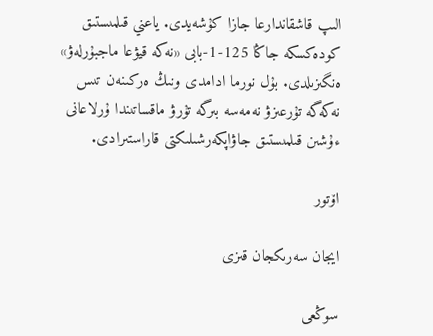الىپ قاشقاندارعا جازا كۇشەيدى. ياعني قىلمىستىق كودەكسكە جاڭا 125-1-بابى «نەكە قيۋعا ماجبۇرلەۋ» ەنگىزىلدى. بۇل نورما ادامدى ونىڭ ەركىنەن تىس نەكەگە تۇرعىزۋ نەمەسە بىرگە تۇرۋ ماقساتىندا ۇرلاعانى ءۇشىن قىلمىستىق جاۋاپكەرشىلىكتى قاراستىرادى.

اۆتور

ايجان سەرىكجان قىزى

سوڭعى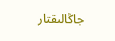جاڭالىقتار